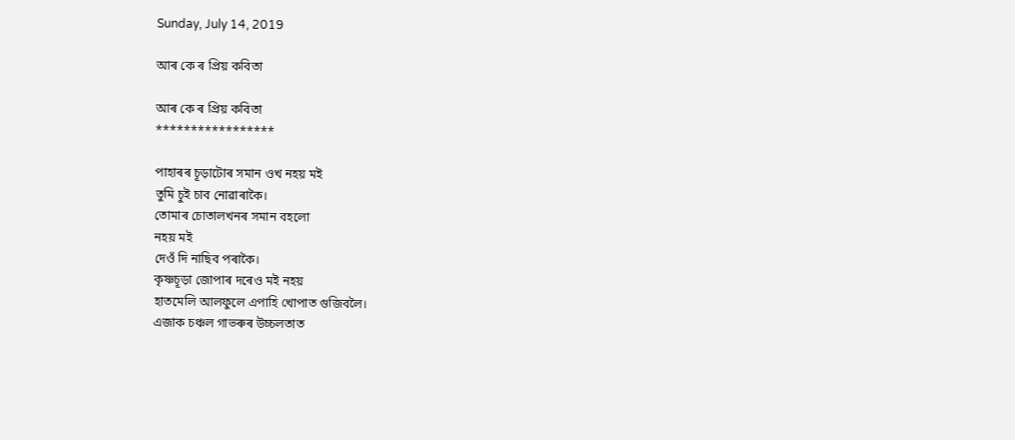Sunday, July 14, 2019

আৰ কে ৰ প্ৰিয় কবিতা

আৰ কে ৰ প্ৰিয় কবিতা
*****************

পাহাৰৰ চূড়াটোৰ সমান ওখ নহয় মই
তুমি চুই চাব নোৱাৰাকৈ।
তোমাৰ চোতালখনৰ সমান বহলো
নহয় মই
দেওঁ দি নাছিব পৰাকৈ।
কৃষ্ণচূড়া জোপাৰ দৰেও মই নহয়
হাতমেলি আলফুলে এপাহি খোপাত গুজিবলৈ।
এজাক চঞ্চল গাভৰুৰ উচ্চলতাত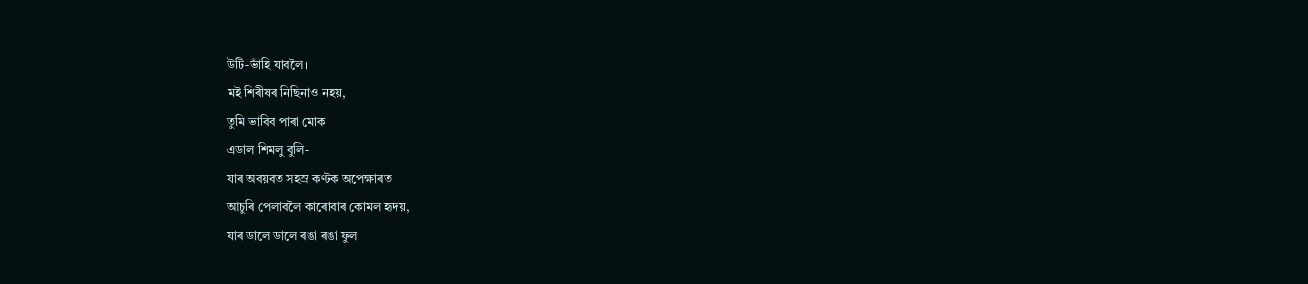উটি-ভাঁহি যাবলৈ।
মই শিৰীষৰ নিছিনাও নহয়,
তুমি ভাবিব পাৰা মোক
এডাল শিমলু বুলি-
যাৰ অবয়বত সহস্ৰ কণ্টক অপেক্ষাৰত
আচুৰি পেলাবলৈ কাৰোবাৰ কোমল হৃদয়,
যাৰ ডালে ডালে ৰঙা ৰঙা ফুল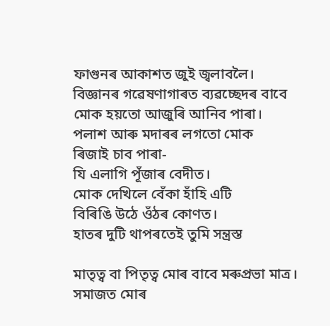ফাগুনৰ আকাশত জুই জ্বলাবলৈ।
বিজ্ঞানৰ গৱেষণাগাৰত ব্যৱচ্ছেদৰ বাবে
মোক হয়তো আজুৰি আনিব পাৰা।
পলাশ আৰু মদাৰৰ লগতো মোক
ৰিজাই চাব পাৰা-
যি এলাগি পূঁজাৰ বেদীত।
মোক দেখিলে বেঁকা হাঁহি এটি
বিৰিঙি উঠে ওঁঠৰ কোণত।
হাতৰ দুটি থাপৰতেই তুমি সন্ত্ৰস্ত

মাতৃত্ব বা পিতৃত্ব মোৰ বাবে মৰুপ্ৰভা মাত্ৰ।
সমাজত মোৰ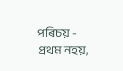পৰিচয় -
প্ৰথম নহয়,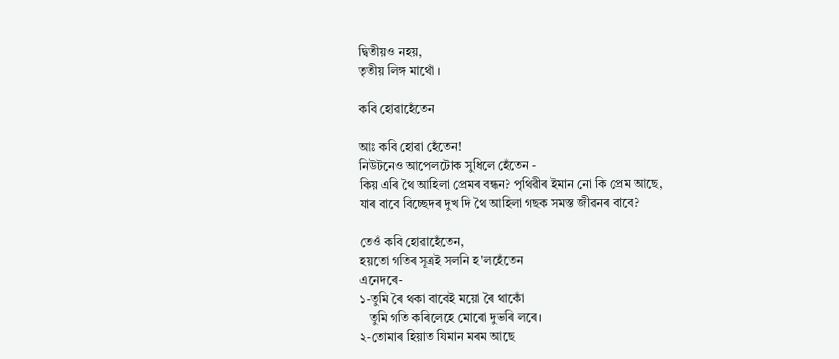দ্বিতীয়ও নহয়,
তৃতীয় লিঙ্গ মাথোঁ ।

কবি হোৱাহেঁতেন

আঃ কবি হোৱা হেঁতেন!
নিউটনেও আপেলটোক সুধিলে হেঁতেন -
কিয় এৰি থৈ আহিলা প্ৰেমৰ বন্ধন? পৃথিৱীৰ ইমান নো কি প্ৰেম আছে,
যাৰ বাবে বিচ্ছেদৰ দুখ দি থৈ আহিলা গছক সমস্ত জীৱনৰ বাবে?

তেওঁ কবি হোৱাহেঁতেন,
হয়তো গতিৰ সূত্ৰই সলনি হ'লহেঁতেন
এনেদৰে-
১-তুমি ৰৈ থকা বাবেই ময়ো ৰৈ থাকোঁ
   তুমি গতি কৰিলেহে মোৰো দুভৰি লৰে।
২-তোমাৰ হিয়াত যিমান মৰম আছে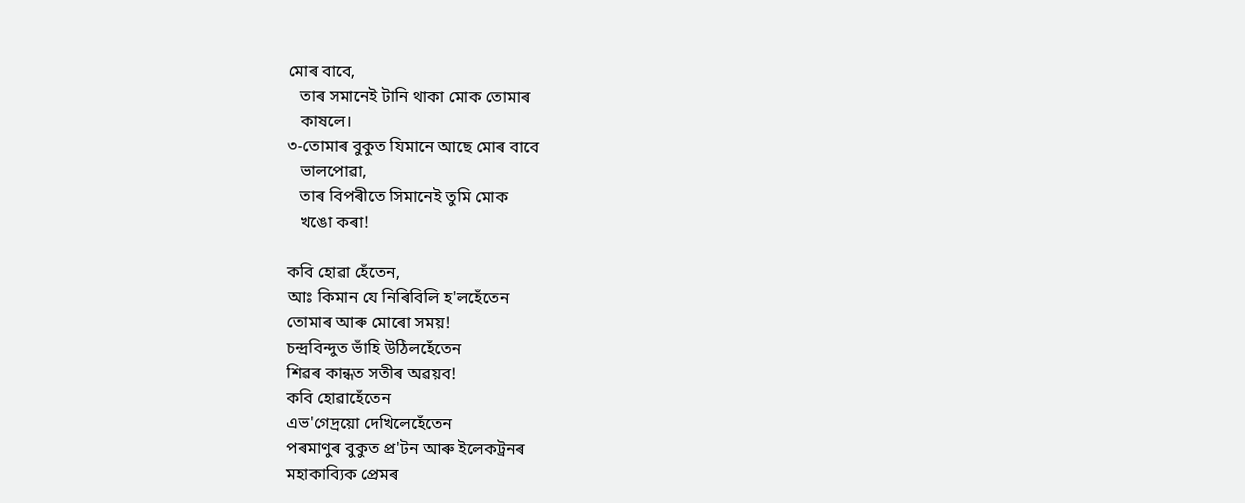মোৰ বাবে,
   তাৰ সমানেই টানি থাকা মোক তোমাৰ
   কাষলে।
৩-তোমাৰ বুকুত যিমানে আছে মোৰ বাবে
   ভালপোৱা,
   তাৰ বিপৰীতে সিমানেই তুমি মোক
   খঙো কৰা!

কবি হোৱা হেঁতেন,
আঃ কিমান যে নিৰিবিলি হ'লহেঁতেন
তোমাৰ আৰু মোৰো সময়!
চন্দ্ৰবিন্দুত ভাঁহি উঠিলহেঁতেন
শিৱৰ কান্ধত সতীৰ অৱয়ব!
কবি হোৱাহেঁতেন
এভ'গেদ্ৰয়ো দেখিলেহেঁতেন
পৰমাণুৰ বুকুত প্ৰ'টন আৰু ইলেকট্ৰনৰ
মহাকাব্যিক প্ৰেমৰ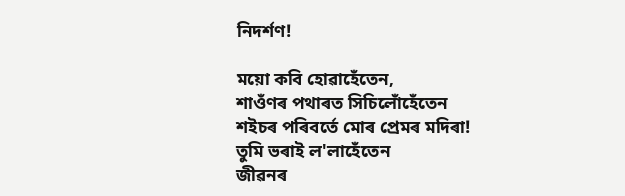নিদৰ্শণ!

ময়ো কবি হোৱাহেঁতেন,
শাওঁণৰ পথাৰত সিচিলোঁহেঁতেন
শইচৰ পৰিবৰ্তে মোৰ প্ৰেমৰ মদিৰা!
তুমি ভৰাই ল'লাহেঁতেন
জীৱনৰ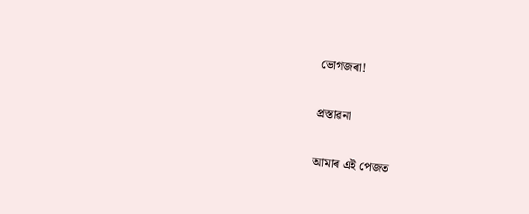ভোগজৰা!

প্ৰস্তাৱনা

আমাৰ এই পেজত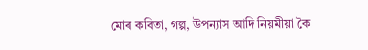মোৰ কবিতা, গল্প, উপন্যাস আদি নিয়মীয়া কৈ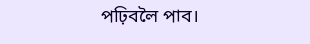পঢ়িবলৈ পাব।